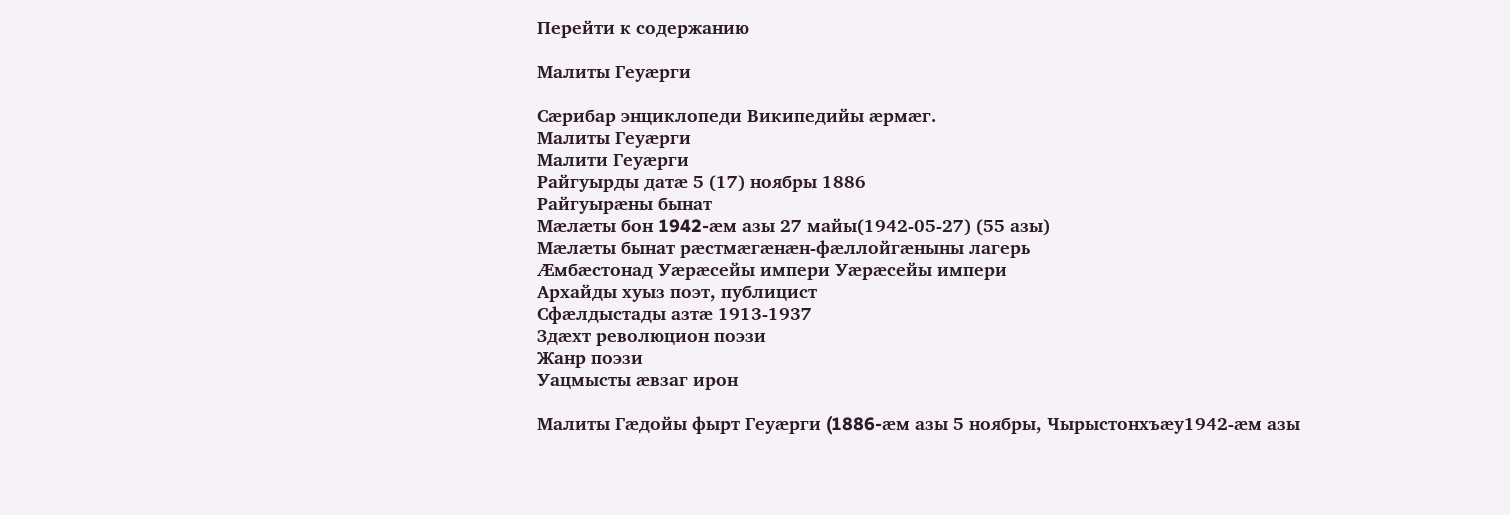Перейти к содержанию

Малиты Геуæрги

Сæрибар энциклопеди Википедийы æрмæг.
Малиты Геуæрги
Малити Геуæрги
Райгуырды датæ 5 (17) ноябры 1886
Райгуырæны бынат
Мæлæты бон 1942-æм азы 27 майы(1942-05-27) (55 азы)
Мæлæты бынат рæстмæгæнæн-фæллойгæныны лагерь
Æмбæстонад Уæрæсейы импери Уæрæсейы импери
Архайды хуыз поэт, публицист
Сфæлдыстады азтæ 1913-1937
Здæхт революцион поэзи
Жанр поэзи
Уацмысты æвзаг ирон

Малиты Гæдойы фырт Геуæрги (1886-æм азы 5 ноябры, Чырыстонхъæу1942-æм азы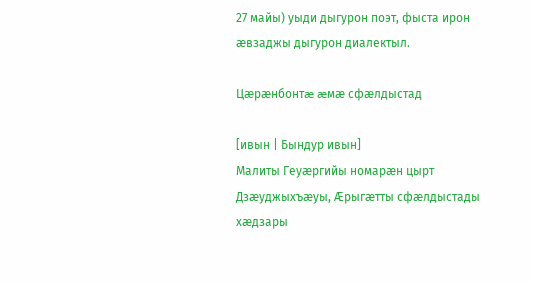27 майы) уыди дыгурон поэт, фыста ирон æвзаджы дыгурон диалектыл.

Цæрæнбонтæ æмæ сфæлдыстад

[ивын | Бындур ивын]
Малиты Геуæргийы номарæн цырт Дзæуджыхъæуы, Æрыгæтты сфæлдыстады хæдзары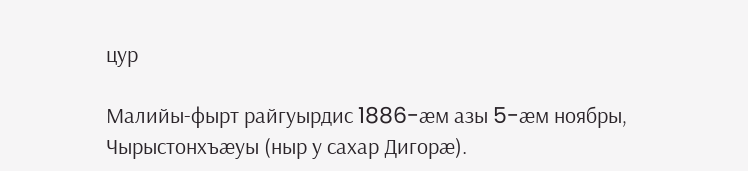цур

Малийы-фырт райгуырдис 1886-æм азы 5-æм ноябры, Чырыстонхъæуы (ныр у сахар Дигорæ).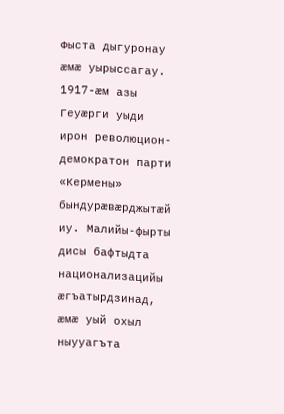Фыста дыгуронау æмæ уырыссагау. 1917-æм азы Геуæрги уыди ирон революцион-демократон парти «Кермены» бындурæвæрджытæй иу. Малийы-фырты дисы бафтыдта национализацийы æгъатырдзинад, æмæ уый охыл ныууагъта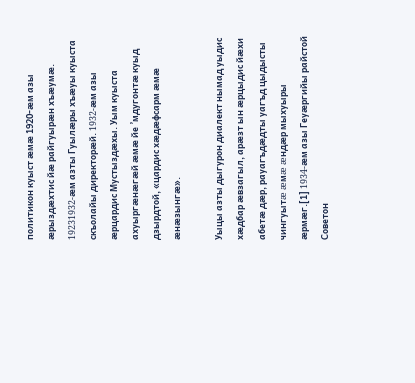политикон куыст æмæ 1920-æм азы æрыздæхтис йæ райгуырæн хъæумæ. 19231932-æм азты Гуылæры хъæуы куыста скъолайы директорæй. 1932-æм азы æрцардис Мустыздæхы. Уым куыста ахуыргæнæгæй æмæ йе ’мдугонтæ куыд дзырдтой, «цардис хæдæфсарм æмæ æнæзынгæ».

Уыцы азты дыгурон диалект нымад уыдис хæдбар æвзагыл, арæзт ын æрцыдис йæхи абетæ дæр, рауагъдæдты уагъд цыдысты чингуытæ æмæ æндæр мыхуыры æрмæг.[1] 1934-æм азы Геуæргийы райстой Советон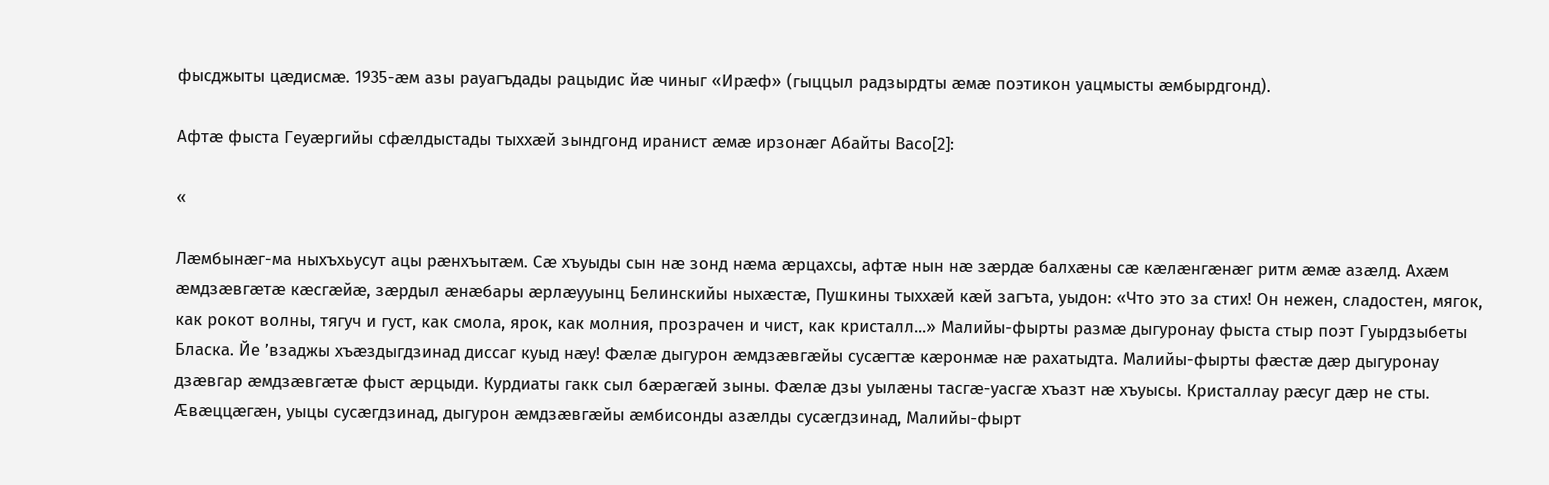фысджыты цæдисмæ. 1935-æм азы рауагъдады рацыдис йæ чиныг «Ирæф» (гыццыл радзырдты æмæ поэтикон уацмысты æмбырдгонд).

Афтæ фыста Геуæргийы сфæлдыстады тыххæй зындгонд иранист æмæ ирзонæг Абайты Васо[2]:

«

Лæмбынæг-ма ныхъхьусут ацы рæнхъытæм. Сæ хъуыды сын нæ зонд нæма æрцахсы, афтæ нын нæ зæрдæ балхæны сæ кæлæнгæнæг ритм æмæ азæлд. Ахæм æмдзæвгæтæ кæсгæйæ, зæрдыл æнæбары æрлæууынц Белинскийы ныхæстæ, Пушкины тыххæй кæй загъта, уыдон: «Что это за стих! Он нежен, сладостен, мягок, как рокот волны, тягуч и густ, как смола, ярок, как молния, прозрачен и чист, как кристалл...» Малийы-фырты размæ дыгуронау фыста стыр поэт Гуырдзыбеты Бласка. Йе ’взаджы хъæздыгдзинад диссаг куыд нæу! Фæлæ дыгурон æмдзæвгæйы сусæгтæ кæронмæ нæ рахатыдта. Малийы-фырты фæстæ дæр дыгуронау дзæвгар æмдзæвгæтæ фыст æрцыди. Курдиаты гакк сыл бæрæгæй зыны. Фæлæ дзы уылæны тасгæ-уасгæ хъазт нæ хъуысы. Кристаллау рæсуг дæр не сты. Æвæццæгæн, уыцы сусæгдзинад, дыгурон æмдзæвгæйы æмбисонды азæлды сусæгдзинад, Малийы-фырт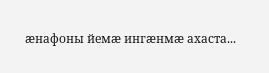æнафоны йемæ ингæнмæ ахаста...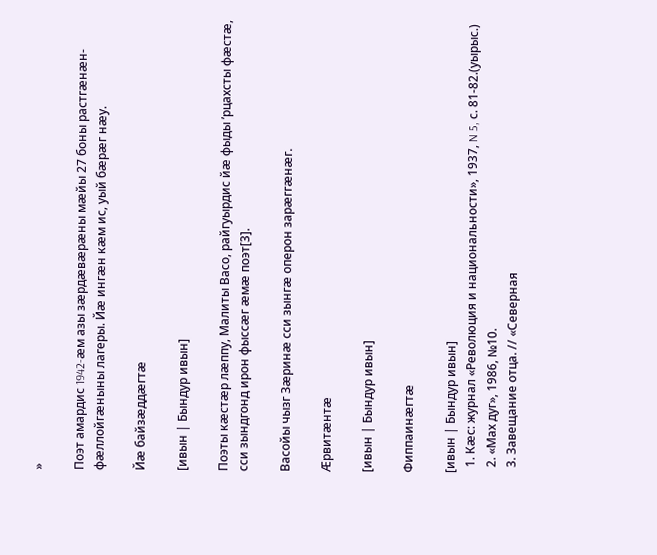»

Поэт амардис 1942-æм азы зæрдæвæрæны мæйы 27 боны растгæнæн-фæллойгæныны лагеры. Йæ ингæн кæм ис, уый бæрæг нæу.

Йæ байзæддæгтæ

[ивын | Бындур ивын]

Поэты кæстæр лæппу, Малиты Васо, райгуырдис йæ фыды ’рцахсты фæстæ, сси зындгонд ирон фыссæг æмæ поэт[3].

Васойы чызг Зæринæ сси зынгæ оперон зарæггæнæг.

Æрвитæнтæ

[ивын | Бындур ивын]

Фиппаинæгтæ

[ивын | Бындур ивын]
  1. Кæс: журнал «Революция и национальности», 1937, N 5, с. 81-82.(уырыс.)
  2. «Мах дуг», 1986, №10.
  3. Завещание отца. // «Северная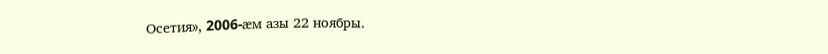Осетия», 2006-æм азы 22 ноябры.